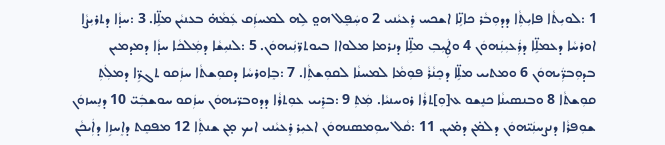1 :ܠܘܝܼܬܵܐ ܦܐܝܼܬܼܵܐ ܕܕܘܼܒܵܪ ܟܐܢܹ̈ܐ ܐܫܟܚ ܪܸܥܝܵܢܝ 2 ܘܚܲܦܸܠ ܗܘ̤ ܠܹܗ ܠܡܚܙܲܩ ܥܲܡܵܗ̇ ܒܥܢܝܵܢ ܡܠܹ̈ܐ. 3 :ܚܙ̣ܵܐ ܕܬܪܝܼܨܵܐ ܐܘܪܚܵܐ ܕܥܡܠܹ̈ܐ ܕܪܲܥܝܼܢܲܗܘܿܢ 4 ܘܛܲܝܼܒܼ ܡܠܹ̈ܐ ܕܢܪܡܐ ܡܠܘܐܐ ܒܝܘܬܪ̈ܢܲܝܗܘܿܢ. 5 :ܠܢܝܼܫܵܐ ܕܡܲܠܟܵܐ ܚܙ̣ܵܐ ܕܡܕܡܝܢ ܒܕܘܼܒܪ̈ܲܝܗܘܿܢ 6 ܘܡܬܝܝ ܡܠܹ̈ܐ ܕܟܸܢܵܪܵ ܦܘܼܡܵܐ ܠܡܚܢܵܐ ܠܩܘܼܫܬܼܵܐ. 7 :ܒܸܐܘܪܚܵܐ ܕܩܘܼܫܬܵܐ ܚܙܲܩܘ ܬܓܪܹ̈ܐ ܕܡܠܲܬܼ ܩܘܼܫܬܵܐ 8 ܘܒܢܣܝܢܵܐ ܟܢܸܫܘ ܥ[ܘܼ]ܬܪܵܐ ܪܘܚܢܝܵܐ. ܡܲܬܼ 9 :ܒܪܸܝܝ ܥܘܼܬܪܵܐ ܕܕܘܒܪ̈ܝܗܘܿܢ ܚܙܲܩܘ ܚܘܫܒܲܝ̈ 10 ܕܢܸܚܙܘܿܢ ܫܘܼܦܪܵܐ ܕܢܨܚܢܲܝ̈ܗܘܿܢ ܕܠܡ̇ܢ ܕܡ̇ܝܢ. 11 :ܩܵܠ ܚܘܼܡܣܢܗܘܿܢ ܐܥܝܼܪ ܪܸܥܝܵܢܝ ܐܝܟ ܡ̣ܢ ܫܢܬܼܵܐ 12 ܡܦܩܸܬ ܕܐܸܚܙܹܐ ܕܐܲܝܟܵܢ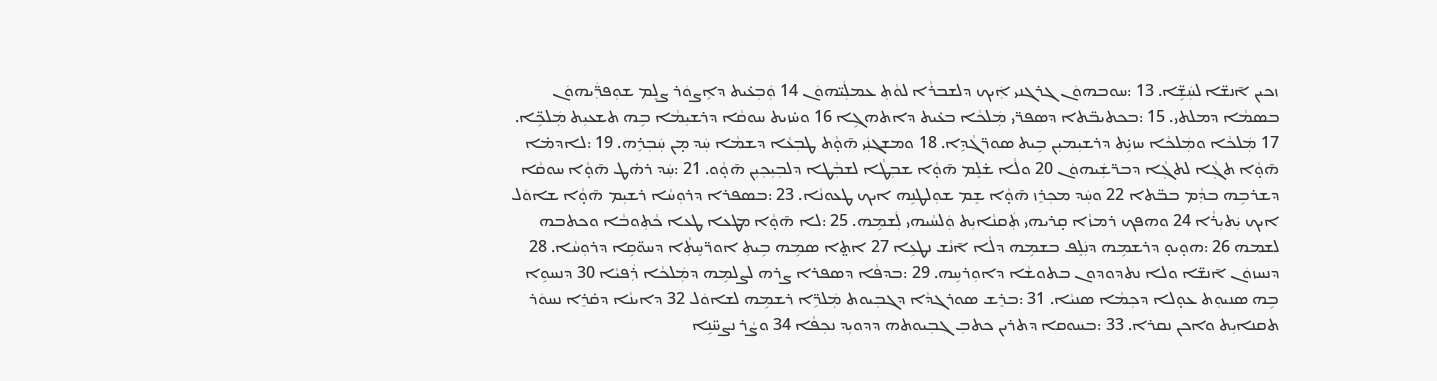ܙܟܝܢ ܐ̄ܢܫ̈ܐ ܠܚܲܫܹ̈ܐ. 13 :ܚܘܒܗܘܿܢ ܓܪܓܢܝ ܐܲܝܟ ܕܠܫܒܪܵܐ ܠܘܵܬܼ ܥܡܠܲܝ̈ܗܘܿܢ 14 ܘܲܒܼܥ̇ܝܬ ܕܐܹܨܘܿܪ ܨܠܸܡ ܫܘܼܦܪ̈ܲܝܗܘܿܢ ܒܣܡܵܐ ܕܡܠܬܝ. 15 :ܒܟܬܝܒ̈ܬܐ ܕܣܦܪ̈ܝ ܡܲܠܟܵܐ ܒܥ̇ܝܬ ܕܐܬܗܓܹܐ 16 ܘܚ̇ܙܝܬ ܚܘܩܵܐ ܕܪܫܝܼܡܵܐ ܒܹܗ ܬܫܥܝܼܬ ܡܲܠܟܹ̈ܐ. 17 ܡܲܠܟܵܐ ܘܡܲܠܟܵܐ ܚܙܝܹ̇ܬ ܕܪܫܝܼܡܝܼܢ ܒܹܝܬ ܣܘܪ̈ܓܵܕܹܐ. 18 ܘܡܫܓܢܲܝ ܗ̄ܘ̣ܵܬ ܛܒܼܥܵܐ ܕܫܡܵܐ ܚܲܕ ܡ̣ܢ ܚܲܒܼܪܹܗ. 19 :ܠܐܕܡ̇ܐ ܗ̄ܘ̣ܵܐ ܬܓܼܵܐ ܠܬܓܼܵܐ ܕܒܪ̈ܫܲܝܗܘܿܢ 20 ܘܠܵܐ ܫ̇ܠܸܡ ܗ̄ܘ̣ܵܐ ܫܒܼܛܵܐ ܠܫܒܼܵܛܐ ܕܠܒܼܝܼܟܼܝܼܢ ܗ̄ܘ̣ܵܘ. 21 :ܚܲܕ ܪܗ̇ܛ ܗ̄ܘ̣ܵܐ ܚܘܩܵܐ ܕܫܪܒܹܗ ܒܕܼܵܡ ܒܒ̈ܬܐ 22 ܘܚܲܕ ܡܟܼܪܸܙ ܗ̄ܘ̣ܵܐ ܫܸܡ ܫܘܼܠܛܢܹܗ ܐܝܟ ܛܥܘܢܵܐ. 23 :ܒܣܦܪܐ ܕܪܘܼܚܵܐ ܪܫܝܼܡ ܗ̄ܘ̣ܵܐ ܫܐܘܿܠ ܐܝܟ ܝܲܬܝܼܪܵܐ 24 ܘܗܦܟ ܪܡܙܵܐ ܩ̣ܪܝܗܝ ܬܲܩܢܵܐܝܼܬ ܘܲܠܚܵܝܗܝ ܠܲܫܡܹܗ. 25 :ܠܐ ܗ̄ܘ̣ܵܐ ܡܛܥܐ ܛܥܐ ܟܵܬܼܘܒܵܐ ܘܟܬܒܗ ܠܫܡܗ 26 :ܗܘ̣ܝܘ̣ ܕܪܫܡܹܗ ܕܢܲܠܸܦ ܒܫܡܹܗ ܕܠܵܐ ܐ̄ܢܵܫ ܢܛܥܹܐ 27 ܐܬ̤ܐ ܣܡܹܗ ܒܹܝܬܼ ܐܘܪ̈ܚܸܬܼܵܐ ܕܚܘ̈ܩܹܐ ܕܪܘܼܚܵܐ. 28 ܕܢܚܙܘܿܢ ܐ̄ܢܫ̈ܐ ܘܠܐ ܢܬܕܘܕܘܢ ܒܬܘܫܵܐ ܕܐܘܼܪܚܹܗ. 29 :ܒܕܦܵܐ ܕܣܦܪܐ ܨܪܗ ܠܨܠܡܹܗ ܕܡܲܠܟܵܐ ܪܲܦܝܵܐ 30 ܕܢܚܘܹܐ ܒܹܗ ܣܢܝܘܼܬ ܥܘ̣ܠܐ ܕܟܼܡܵܐ ܣܢܝܵܐ. 31 :ܒܪܸܫ ܣܘܪܓܕܵܐ ܕܓܒܼܝܘܬ ܡܲܠܪܹ̈ܐ ܪܫܡܹܗ ܠܫܐܘܿܠ 32 ܕܐܝܢܵܐ ܕܩ̇ܪܸܐ ܢܚܘܿܪ ܬܩܢܐܝܼܬ ܘܐܟܢ ܢܩܪܐ. 33 :ܒܚܘܩܐ ܕܬܪܝܢ ܟܬܒܼ ܓܒܼܝܘܬܗ ܕܕܘܝܼܕ ܢܟܼܦܵܐ 34 ܘܨܵܪ ܢܨܚ̈ܢܹܐ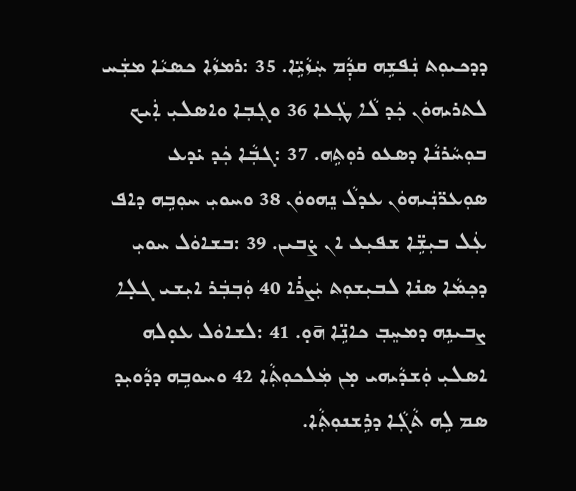ܕܕܟܝܘܼܬ ܢܲܦܫܹܗ ܩܕܼܵܡ ܚܲܙܵܝܹ̈ܐ. 35 :ܪܡܙܵܐ ܟܣܝܵܐ ܡܫܲܚ ܠܬܪܝܗܘܿܢ ܟܲܕ ܠܵܐ ܛܲܥܐ 36 ܘܓܼܒܼܐ ܘܐܣܠܝܼ ܐܲܝܟ ܒܘܼܚܵܪܢܵܐ ܕܣܥܘ ܪܘܼܬܹܗ. 37 :ܓܒܼܵܐ ܟܲܕ ܝ̇ܕܥ ܣܘܼܥܪ̈ܢܲܝܗܘܿܢ ܥܕܠܵ ܢܸܗܘܘܿܢ 38 ܘܚܘܝܼ ܚܘܼܒܹܗ ܕܐܦ ܥܲܠ ܒܝܼܫܹ̈ܐ ܫܦܝܼܥ ܐܢ ܨ̇ܒܝܢ. 39 :ܒܫܐܘܿܠ ܚܘܝܼ ܕܟܼܡܵܐ ܣܢ̇ܐ ܠܒܝܼܫܘܼܬ ܝܲܨܪ݁ܐ 40 ܘܲܒܼܒܲܪ ܐܝܼܫܝ ܓܠ̣ܐ ܨܒܝܢܹܗ ܕܡܚܸܒܼ ܟܐܢܹ̈ܐ ܗ̄ܘ̣. 41 :ܠܫܐܘܿܠ ܥܘ̣ܠܗ ܐܣܠܝܼ ܘܲܫܕܵܝܗܝ ܡ̣ܢ ܡܲܠܟܘܼܬܼܵܐ 42 ܘܚܘܒܹܗ ܕܕܵܘܝܼܕ ܣܡ ܠܹܗ ܬܵܓܼܵܐ ܕܪܹܫܢܘܼܬܼܵܐ.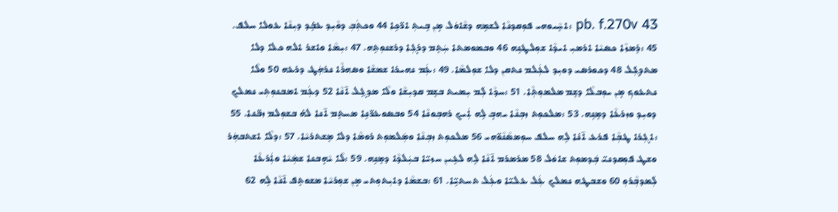pb. f.270v 43 :ܐܚܸܵܝܘܗܝ ܦܘܼܩܕܢܵܐ ܠܫܡܹܗ ܕܫܵܐܘܿܠ ܡ̣ܢ ܒܹܝܬܼ ܐܪ̈ܟܹܐ 44 ܘܟܬܲܒܼ ܕܘܵܝܼܕ ܥܒܸ̇ܕ ܕܝܼܢܵܐ ܥܘܠܐ ܚܠܦ. 45 :ܪܸܡܙܵܐ ܟܣܝܵܐ ܐܪܡܝܼ ܐܝܕܵܐ ܫܘܼܠܛܢܹܗ 46 ܘܒܡܘܡܬܐ ܚܲܬܸܡ ܕܪܓܼܐ ܕܪܫܢܘܼܬܹܗ. 47 :ܝܼܡܵܐ ܘܐܫܪ ܐܠܗ ܟܠܐ ܕܠܐ ܡܬܕܓܲܠ 48 ܕܟܘܪܣܝ ܕܘܝܼܕ ܠܥܲܠܡ ܢܬܩܢ ܕܠܐ ܫܘܼܠܡܵܐ. 49 :ܥܲܡ ܢܗܝܪܐ ܫܡܫܵܐ ܘܣܗܪܵܐ ܢܪܗܲܛ ܕܪܥܗ 50 ܘܠܵܐ ܢܬܥܘܟ ܡ̣ܢ ܝܘܼܒܠܵܐ ܕܫܸܡ ܡܠܡܘܼܬܼܵܐ. 51 :ܚܕܵܐ ܠܲܡ ܝܼܡܝܬ ܒܫܸܡ ܩܕܝܼܫܵܐ ܘܠܵܐ ܡܕܓܸܠ ܐ̄ܢܵܐ 52 ܕܥܲܡ ܐܡܒܢܘܼܬܼܝ ܢܡܠܟ ܕܘܝܼܕ ܘܙܪܥܵܐ ܕܡܸܢܹܗ. 53 :ܡܠܟܘܼܬ ܙܒܼܢܵܐ ܝܗܒ̣ ܠܹܗ ܐܲܝܟ ܪܗܒܼܘܢܵܐ 54 ܘܒܣܘܥܪ̈ܢܹܐ ܡܚܬܸܡ ܐ̄ܢܐ ܠܗ̇ ܒܫܘܼܠܡ ܙܒ̈ܢܐ. 55 :ܐܓܼܪܐ ܛܒܼܵܐ ܦܪܥ ܐ̄ܢ̇ܐ ܠܹܗ ܚܠܦ ܚܘܼܡܣܵܢܵܘ̈ܗܝ 56 ܡܠܟܘܼܬ ܙܒܼܢܵܐ ܘܡܲܠܡܘܼܬ ܪܘܡܵܐ ܕܠܐ ܡܸܫܬܪܝܵܐ. 57 :ܕܠܵܐ ܐܫܬܒܗܲܪ ܘܫܛ ܦܘܼܩܕܢܝ̈ ܒܲܕܡܘܼܬ ܫܐܘܿܠ 58 ܡܪܡܪܡ ܐ̄ܢܵܐ ܠܹܗ ܠܥܹܝܢ ܚܙܝ̈ܐ ܒܝܲܠܕܵܐ ܕܡܸܢܹܗ. 59 :ܠܵܐ ܝܵܗ̣ܒܢܐ ܫܡܲܝܵܐ ܘܐܲܪܥܵܐ ܠܲܡܕܒܼܵܪܘܼ 60 ܘܫܒܛܗ ܢܡܠܟ ܥܲܠ ܥܠܝ̈ܐ ܘܥܲܠ ܬܚܬܝܹ̈ܐ. 61 :ܒܫܡܵܐ ܕܐܝܼܬܘܼܬܝ ܡ̣ܢ ܫܘܼܪܝܵܐ ܡܫܘܬܸܦ ܐ̄ܢܵܐ ܠܹܗ 62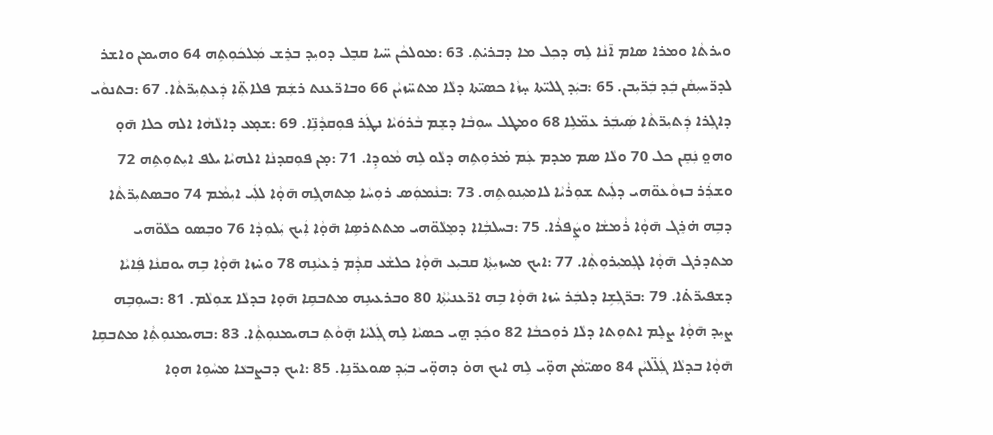ܘܝܪܬܵܐ ܘܡܪܐ ܣܐܡ ܐ̄ܢܵܐ ܠܹܗ ܕܟܼܠ ܡܐ ܕܒܪܝ̇ܬܼ. 63 :ܡܘܠܟܵܢ ܚ̈ܝܐ ܩܒܸܠ ܕܘܝܼܕ ܒܪܸܫ ܡܲܠܟܿܘܼܬܹܗ 64 ܘܗܝܡܢ ܘܐܫܪ ܠܕܪ̈ܚܝܼܩܵܢ ܒܲܕ ܒܲܪ̈ܝܼܒܢ. 65 :ܒܝܲܕ ܓܠܝ̈ܬܐ ܚ̣ܙܵܐ ܟܣܝ̈ܬܐ ܕܠܵܐ ܡܬܚ̈ܙܝܵܢ 66 ܘܒܐܪ̈ܥܢܬ ܪܫܲܡ ܦܠܐܬܼ̈ܐ ܕܲܥܬܼܝܼܪ̈ܬܵܐ. 67 :ܒܬܢܘܵܝ ܕܐܓܼܪܐ ܕܲܬܝܼܪ̈ܬܵܐ ܣܲܝܒܲܪ ܥܡ̈ܠܹܐ 68 ܘܡܛܠ ܚܘܼܒܵܐ ܕܫܸܡ ܒܵܪܘܿܝܵܐ ܢܛܲܪ ܦܘܼܩܕܵܢܹ̈ܐ. 69 :ܫܡ̣ܥ ܕܐܠܵܗܵܐ ܐܠܗ ܟܠܐ ܗ̄ܘ̣ ܘܗܘ̤ ܢܲܩܸܢ ܟܠ 70 ܘܠܵܐ ܣܡ ܡܕܡ ܥܲܡ ܡ̇ܪܘܼܬܹܗ ܕܠܵܘ ܠܹܗ ܡܵܘܕܹܐ. 71 :ܡ̣ܢ ܦܘܼܩܕܢܵܐ ܐܠܗܝܵܐ ܝܠܦ ܐܝܼܬܘܼܬܹܗ 72 ܘܫܪܲܪ ܒܙܘܵܥܘ̈ܗܝ ܕܠܲܝܬ ܫܘܼܪܵܝܵܐ ܠܐܡܝܼܢܘܼܬܹܗ. 73 :ܒܢܵܡܘܲܣ ܪܘܼܚܵܐ ܡܸܬܗܓܹܗ ܗ̄ܘ̣ܵܐ ܠܠܲܝ ܐܝܼܡܵܡ 74 ܘܒܣܬܝܼܪ̈ܬܵܐ ܕܒܹܗ ܗ̇ܪܸܓ ܗ̄ܘ̣ܵܐ ܪܵܡܫܵܐ ܘܨܲܦܪܵܐ. 75 :ܒܚܠܒܼܵܐܐ ܕܡܸܠܵܘ̈ܗܝ ܡܬܬܪܣܹܐ ܗ̄ܘ̣ܵܐ ܐܲܝܟ ܝܲܠܘܼܕܵܐ 76 ܘܒܼܣܘ ܟܠܵܘ̈ܗܝ ܡܬܕܪܓ ܗ̄ܘ̣ܵܐ ܠܓܼܡܝܼܪܘܼܬܼܵܐ. 77 :ܐܝܟ ܡܚܙܝܼܬܼܵܐ ܩܒܝܼܥ ܗ̄ܘ̣ܵܐ ܟܠܫܵܥ ܩܕܼܵܡ ܪܸܥܝܵܢܹܗ 78 ܘܚ̇ܙܐ ܗ̄ܘ̣ܵܐ ܒܹܗ ܝܘܩܢܵܐ ܦܲܐܝܵܐ ܕܫܦܝܪ̈ܬ̇ܐ. 79 :ܒܪ̈ܓܼܫܹܐ ܕܠܒܲܪ ܚ̇ܙܐ ܗ̄ܘ̣ܵܐ ܒܹܗ ܐܪ̈ܥܢܝܵܬܼܵܐ 80 ܘܒܪܥܝܢܹܗ ܡܬܒܩܹܐ ܗ̄ܘ̣ܐ ܒܕܠܵܐ ܫܘܼܠܵܡ. 81 :ܒܚܘܼܒܹܗ ܨܝܼܕ ܗ̄ܘ̣ܵܐ ܨܠܸܡ ܐܬܘܼܬܐ ܕܠܵܐ ܪܘܼܟܒܵܐ 82 ܘܟܲܕ ܗ̤ܝ ܟܣܝܵܐ ܠܹܗ ܓܲܠܝܵܐ ܗ̣̄ܘܵܬܼ ܒܗܝܡܢܘܼܬܼܵܐ. 83 :ܒܗܝܡܢܘܼܬܼܵܐ ܡܬܒܩܹܐ ܗ̄ܘ̣ܵܐ ܒܕܠܵܐ ܓܲܠ̈ܠܝܵܢ 84 ܘܣܝ̈ܡܵܢ ܗܘ̣̈ܝ ܠܹܗ ܐܝܟ ܗܘ̇ ܕܗܘ̣̈ܝ ܒܝܲܕܼ ܣܘܥܪ̈ܢܹܐ. 85 :ܐܝܟ ܕܒܨܒܥܵܐ ܡܚܵܘܹܐ ܗܘ̣ܐ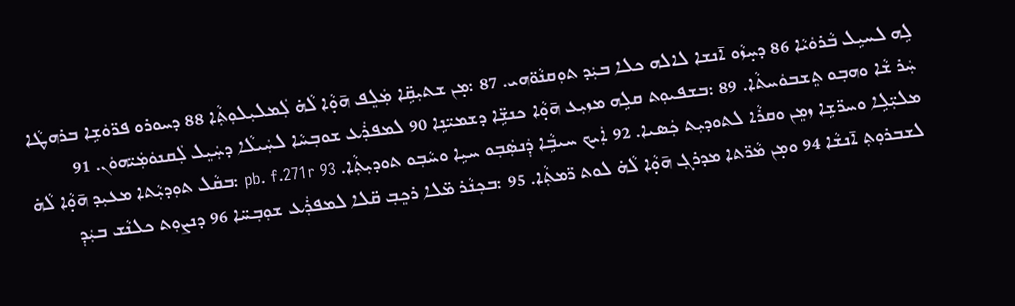ܠܹܗ ܠܚܝܹܠ ܒܵܪܘܿܝܵܐ 86 ܕܚ̣ܙܵܘ ܐ̄ܢܫܐ ܠܐܠܗ ܟܠܐ ܒܝܲܕ ܬܘܼܩܢܵܘ̈ܗܝ. 87 :ܡ̣ܢ ܫܬܝܼܩܹ̈ܐ ܡܲܠܸܦ ܗ̄ܘ̣ܵܐ ܠܵܗ̇ ܠܲܡܠܝܼܠܘܼܬܼܵܐ 88 ܕܚܘܪܘ ܦܪ̈ܘܿܫܹܐ ܒܪܗܛܵܐ ܚܲܪ ܫܵܐ ܘܗܒܼܘ ܬܸܫܒܘܿܚܬܵܐ. 89 :ܒܫܦܝܘܼܬ ܩܠܹܗ ܡܙܝܼܥ ܗ̄ܘ̣ܵܐ ܟܢܫܹ̈ܐ ܕܫܡܝ̈ܢܹܐ 90 ܠܡܦܪܲܥ ܫܘܒܼܚܵܐ ܠܚܲܝܠܵܐ ܕܚܲܝܸܠ ܠܲܩܢܘܿܡܲܝ̈ܗܘܿܢ. 91 ܡܠܝܼ̈ܠܹܐ ܘܚܪ̈ܫܹܐ ܙܡܸܢ ܘܩܪܵܐ ܠܬܘܕܝܼܬ ܟܲܣܝܐ. 92 ܐܲܝܟ ܚܝܒܹܵܐ ܕܲܢܣܲܒܼܘ ܚܝܹܐ ܘܚܵܒܼܘ ܬܘܕܝܼܬܼܵܐ. pb. f.271r 93 :ܒܩܵܠ ܬܘܼܕܝܼܵܬܐ ܡܥܝܼܕ ܗ̄ܘ̣ܵܐ ܠܵܗ̇ ܠܫܒܪܘܼܬܼ ܐ̄ܢܫܵܐ 94 ܘܡ̣ܢ ܡܵܪ̈ܬܐ ܡܕܪܓܼ ܗ̄ܘ̣ܵܐ ܠܵܗ̇ ܠܘܬ ܪ̈ܡܬܼܵܐ. 95 :ܒܟܼܢܵܪ ܡ̈ܠܐ ܪܟܸܒܼ ܩ̈ܠܐ ܠܡܦܪܲܥ ܫܘܼܒܼܚ̈ܐ 96 ܕܢܨܘܼܬ ܟܠܢܵܫ ܒܝܲܕܼ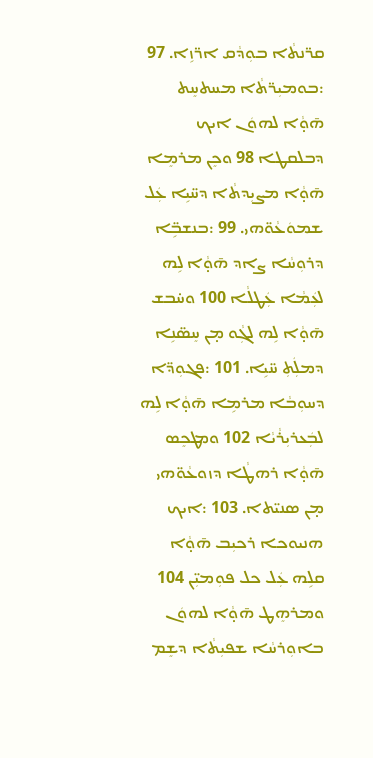ܩܪ̈ܢܬܵܐ ܒܘܼܕܵܩ ܐܪ̈ܙܹܐ. 97 :ܒܘܡܝܼܪ̈ܬܵܐ ܡܚܬܚܸܬ ܗ̄ܘ̣ܵܐ ܠܗܘܿܢ ܐܝܟ ܕܒܠܩܛܐ 98 ܘܟܸܢ ܡܪܡܸܐ ܗ̄ܘ̣ܵܐ ܡܨܝܼܕܬܵܐ ܕܚ̈ܝܹܐ ܥܲܠ ܫܡܘܿܥܵܘ̈ܗܝ. 99 :ܒܢܫܒܹ̈ܐ ܕܪܘܼܚܵܐ ܨܐܕ ܗ̄ܘ̣ܵܐ ܠܹܗ ܠܥܲܡܵܐ ܥܲܛܠܵܐ 100 ܘܚ̇ܒܫ ܗ̄ܘ̣ܵܐ ܠܹܗ ܠܓܼܵܘ ܡ̣ܢ ܚܸܣ̈ܢܹܐ ܕܡܠܲܬܼ ܚ̈ܝܹܐ. 101 :ܦܓܘܼܕ̈ܐ ܕܚܘܼܒܵܐ ܡܪܡܹܐ ܗ̄ܘ̣ܵܐ ܠܹܗ ܠܒܲܥܪܝܼܪܵܝܵܐ 102 ܘܡܛܟܸܣ ܗ̄ܘ̣ܵܐ ܪܗܛܵܐ ܕܙܘܥܵܘ̈ܗܝ ܡ̣ܢ ܣܢܝ̈ܬܐ. 103 :ܐܝܟ ܗܢܝܘܟܐ ܪܟܝܼܒ ܗ̄ܘ̣ܵܐ ܩܠܹܗ ܥܲܠ ܟܠ ܦܘܼܡܝܼ̈ܢ 104 ܘܡܪܗܸܛ ܗ̄ܘ̣ܵܐ ܠܗܘܿܢ ܒܐܘܼܪܚܵܐ ܫܦܝܼܬܵܐ ܕܫܸܡ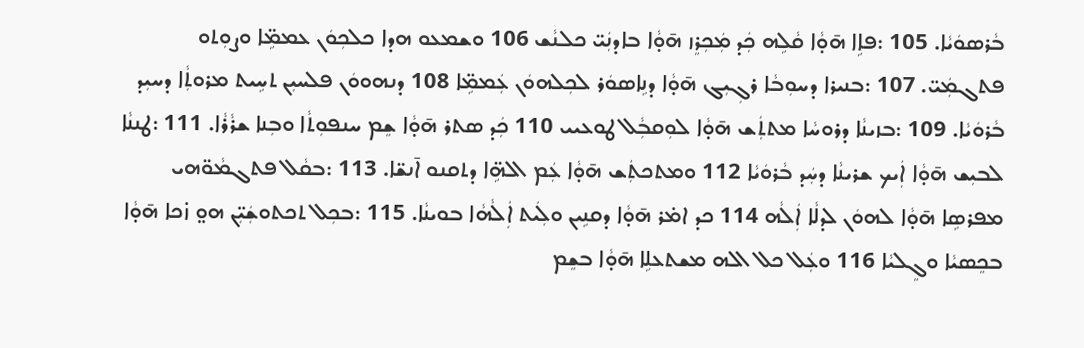ܒܵܪܣܘܿܝܵܐ. 105 :ܦܐܹܐ ܗ̄ܘ̣ܵܐ ܩܵܠܹܗ ܟܲܕ ܡܲܟܼܪܸܙ ܗ̄ܘ̣ܵܐ ܒܐܕܢܲܝ̈ ܟܠܢܵܫ 106 ܘܫܡܥܘ ܗܕܐ ܟܠܟܼܘܿܢ ܥܡܡܹ̈ܐ ܘܨܘܼܬܘ ܦܬܓܡܲܝ̈. 107 :ܒܢܝܪܐ ܕܚܘܼܒܵܐ ܪܓܼܝܼܓ ܗ̄ܘ̣ܵܐ ܕܢܹܐܣܘܿܪ ܠܟܼܠܗܘܿܢ ܥܲܡܡܹ̈ܐ 108 ܕܢܗܘܘܿܢ ܦܠܚܝܼܢ ܬܚܹܝܬ ܡܪܘܬܼܵܐ ܕܚܝܼܕ ܒܵܪܘܿܝܵܐ. 109 :ܒܙܝܢܵܐ ܕܪܘܚܵܐ ܡܬܬܲܫ ܗ̄ܘ̣ܵܐ ܠܘܼܩܒܼܵܠ ܛܘܥܝܝ 110 ܟܲܕ ܣܬܪ ܗ̄ܘ̣ܵܐ ܫܸܡ ܚܢܦܘܼܬܵܐ ܘܒܼܢܐ ܫܪܵܪܵܐ. 111 :ܛܢܢܵܐ ܠܒܝܼܫ ܗ̄ܘ̣ܵܐ ܐܲܝܟ ܫܪܝܢܵܐ ܕܚܲܕ ܒܵܪܘܿܝܵܐ 112 ܘܡܬܟܬܲܫ ܗ̄ܘ̣ܵܐ ܥܲܡ ܐܠܗܹ̈ܐ ܕܬܩܢܘ ܐ̄ܢܫ̈ܐ. 113 :ܒܩܵܠ ܦܬܓܡܵܘ̈ܗܝ ܡܦܪܣܹܐ ܗ̄ܘ̣ܵܐ ܠܗܘܿܢ ܠܕܠܵܐ ܐܲܠܵܗ 114 ܟܕ ܐܡ̇ܪ ܗ̄ܘ̣ܵܐ ܕܩܢܹܝܢ ܘܠܲܝܬ ܐܲܠܵܗܵܐ ܒܘܝܢܵܐ. 115 :ܒܟܼܠ ܬܟܬܘܫܲܝܼ̈ܢ ܗܘ̤ ܙ̇ܟܐ ܗ̄ܘ̣ܵܐ ܒܟܸܣܝܵܐ ܘܓܸܠܝܵܐ 116 ܘܥܲܠ ܟܠ ܐܠܗ ܡܫܬܥܠܹܐ ܗ̄ܘ̣ܵܐ ܒܫܸܡ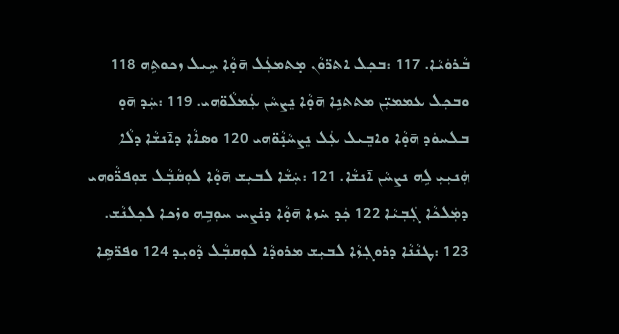ܒܵܪܘܿܝܵܐ. 117 :ܒܟܼܠ ܐܬܪ̈ܘܵܢ ܡ̣ܬܡܥܲܠ ܗ̄ܘ̣ܵܐ ܚܹܝܠ ܙܟܘܬܹܗ 118 ܘܒܟܼܠ ܥܡܡܝܼ̈ܢ ܡܬܬܢܹܐ ܗ̄ܘ̣ܵܐ ܢܸܨܚܵܢ ܥܲܡܠܵܘ̈ܗܝ. 119 :ܚܲܕ ܗ̄ܘ̣ ܒܠܚܘܿܕ ܗ̄ܘ̣ܵܐ ܘܐܒܸܝܠ ܥܲܠ ܢܸܨܚܵܢ̣ܵܘ̈ܗܝ 120 ܘܣܐܵܐ ܕܐ̄ܢܫܵܐ ܕܠܵܐ ܗܲܢܝܼܝܼ ܠܹܗ ܢܨܚܵܢ ܐ̄ܢܫܵܐ. 121 :ܚܲܫܵܐ ܠܒܝܼܫ ܗ̄ܘ̣ܵܐ ܠܘܼܩܵܒܼܵܠ ܫܘܼܦܪ̈ܵܘܗܝ ܕܡܲܠܟܵܐ ܓܲܒܼܝܵܐ 122 ܟܲܕ ܚ̇ܙܐ ܗ̄ܘ̣ܵܐ ܕܢ̇ܨܚ ܚܘܼܒܹܗ ܘܙ̇ܟܐ ܠܟܼܠܢܵܫ. 123 :ܛܢܵܢܵܐ ܕܪܘܓܼܙܵܐ ܠܒܝܼܫ ܡܪܘܕܵܐ ܠܘܼܩܒܼܵܠ ܕܵܘܝܼܕ 124 ܘܦܪ̈ܣܹܐ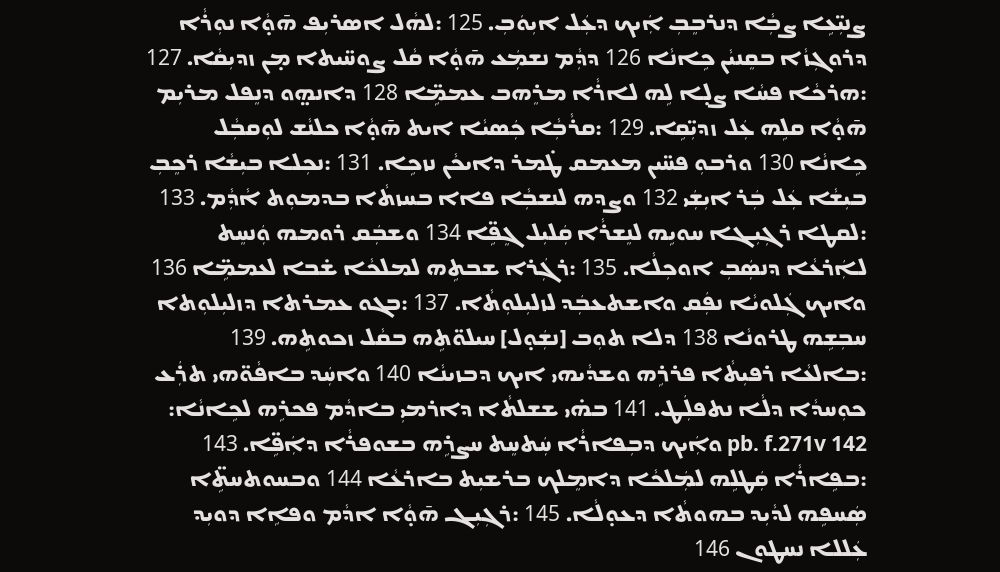ܨܢܝܼ̈ܥܹܐ ܨܒܼܵܐ ܕܢܪܒܸܒܼ ܐܲܝܟ ܕܥܲܠ ܐܝܼܘܿܒܼ. 125 :ܠܗܵܠ ܐܣܪܝܼܦ ܗ̄ܘ̣ܵܐ ܢܘܼܪܵܐ ܕܪܘܓܼܙܵܐ ܒܩܸܢܝܵܢ ܟܹܐܢܵܐ 126 ܕܕܼܵܡ ܢܫܡܲܥ ܗ̄ܘ̣ܵܐ ܩܵܠ ܨܘܚ̈ܝܬܐ ܡ̣ܢ ܙܕܝܼܩܵܐ. 127 :ܗܪܟܵܐ ܦܚܵܐ ܨܠ̣ܐ ܠܹܗ ܠܐܪܵܐ ܡܪܸܗܒ ܥܡܡܹ̈ܐ 128 ܕܐܢܗ̤ܘ ܕܢܸܦܠ ܡܪܝܼܡ ܗ̄ܘ̣ܵܐ ܩܠܹܗ ܥܲܠ ܙܕܝܼ̈ܩܹܐ. 129 :ܩܪܵܒܼܵܐ ܟܲܣܝܵܐ ܐܝܬ ܗ̄ܘ̣ܵܐ ܟܠܢܵܫ ܠܘܼܩܒܼܵܠ ܟܹܐܢܵܐ 130 ܘܪܒܘܼ ܦܚ̈ܝܢ ܡܥܡܩ ܛ̇ܡܪ ܕܐܝܟܵܢ ܢܙܟܹܐ. 131 :ܢܟܼܠܐ ܒܝܼܫܵܐ ܪܟܸܒܼ ܒܝܼܫܵܐ ܥܲܠ ܒܲܪ ܐܝܼܫܲܝ 132 ܘܨܕܗ ܠܢܫܒܼܵܐ ܦܐܐ ܒܚܙܬܵܐ ܒܕܡܘܼܬ ܐܵܕܼܵܡ. 133 :ܠܩܛܐ ܪܓܼܝܼܓܐ ܚܘܝܹܗ ܠܢܸܫܪܵܐ ܩܲܠܝܼܠ ܓܸܦܹ̈ܐ 134 ܘܫܒܲܩ ܪܘܡܗ ܘܲܢܚܸܬ ܠܐܲܪܥܵܐ ܕܢܣܲܒܼ ܐܘܟܼܠܵܐ. 135 :ܪܓܲܪܐ ܫܒܬܹܗ ܠܡܠܟܵܐ ܫ̇ܒܐ ܠܥܡܡܹ̈ܐ 136 ܘܐܝܟ ܓܲܠܘܝܵܐ ܢܦܲܩ ܘܐܫܬܥܒܲܕ ܠܙܠܝܼܠܘܼܬܵܐ. 137 :ܒܓܘ ܥܡܪܬܐ ܕܙܠܝܼܠܘܼܬܐ ܚܒܼܫܹܗ ܛܪܘܢܵܐ 138 ܕܠܐ ܬܘܼܒ [ܢܫܲܘ̣ܠ] ܚܝܠܘ̈ܬܹܗ ܒܩܵܠ ܙܟܘܬܹܗ. 139 :ܒܐܠܥܵܐ ܪܦܝܼܬܵܐ ܦܪܪܹܗ ܘܫܕܵܝܗܝ ܐܝܟ ܕܒܙܝܢܵܐ 140 ܘܐܚܲܕ ܒܐܦܵܘ̈ܗܝ ܬܪܲܥ ܟܘܼܚܕܵܐ ܕܠܵܐ ܢܬܦܠܲܛ. 141 ܒܗ̇ܝ ܫܫܠܬܵܐ ܕܐܪܡܝܼ ܒܐܕܵܡ ܦܟܪܹܗ ܠܟܹܐܢܵܐ: pb. f.271v 142 ܘܐܲܝܟ ܕܒܼܦܐܪܵܐ ܚܲܬܚܸܬ ܚܨܪܹܗ ܒܫܘܦܪܵܐ ܕܐܲܦܹ̈ܐ. 143 :ܒܦܹܐܪܵܐ ܩܲܛܠܹܗ ܠܡܲܠܟܵܐ ܕܐܡܸܠܟ ܒܪܫܝܼܬ ܒܐܪܥܵܐ 144 ܘܒܚܘܬܚܬܹ̈ܐ ܣܲܚܦܹܗ ܠܕܵܝܼܕ ܒܗܘܬܵܐ ܕܥܘ̣ܠܵܐ. 145 :ܪܓܼܝܼܓ ܗ̄ܘ̣ܵܐ ܐܕܵܡ ܘܦܐܹܐ ܕܘܝܼܕ ܥܲܠܠܐ ܢܚܛܘܢ 146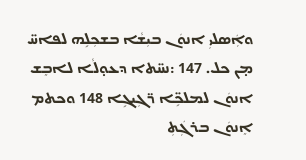ܘܐܲܣܠܝܼ ܐܢܘܿܢ ܒܝܼܫܵܐ ܒܫܟܼܠܹܗ ܠܦܐܚ̈ ܡ̣ܢ ܟܠ. 147 :ܢܚ̈ܬܐ ܕܥܘ̣ܠܵܐ ܠܐܒܸܫ ܐܢܘܿܢ ܠܡܠܟܹ̈ܐ ܪ̈ܓܼܝܓܹܐ 148 ܘܟܬܡ ܐܸܢܘܿܢ ܒܪܓܲܬܼ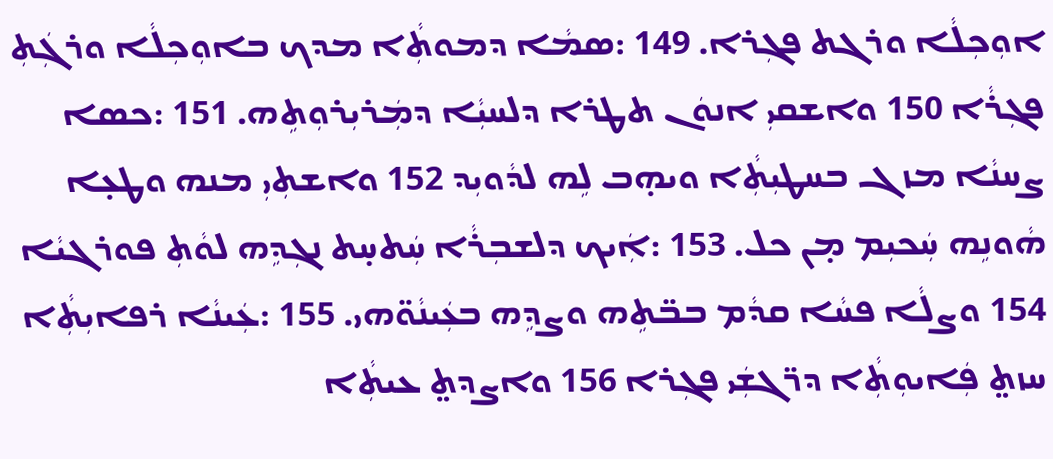ܐܘܼܟܼܠܵܐ ܘܪܓܬ ܦܓܼܪܐ. 149 :ܣܡܵܐ ܕܡܘܬܼܵܐ ܡܕܟ ܒܐܘܼܟܼܠܵܐ ܘܪܓܲܬܼ ܦܓܼܪܵܐ 150 ܘܐܫܩܝܼ ܐܢܘܿܢ ܬܛܪܐ ܕܠܚܝܼܵܐ ܕܡܲܪܝܼܪܘܼܬܹܗ. 151 :ܟܣܐ ܨܚܢܵܐ ܡܙܓ ܒܚܛܝܼܬܼܵܐ ܘܝܗ̣ܒ ܠܹܗ ܠܕܵܘܝܼܕ 152 ܘܐܫܬܼܝܼ ܡܢܗ ܘܛܥ̣ܐ ܗܵܘܢܹܗ ܚܲܟܝܼܡ ܡ̣ܢ ܟܠ. 153 :ܐܲܝܟ ܕܠܫܒܼܪܵܐ ܚܲܬܚ̣ܬ ܢܓܼܕܹܗ ܠܘܵܬܼ ܦܘܪܓܝܵܐ 154 ܘܨܠܵܐ ܦܚܵܐ ܩܕܵܡ ܒܒ̈ܬܹܗ ܘܨܕܹܗ ܒܥܲܝܢܵܘ̈ܗܝ. 155 :ܥܲܝܢܵܐ ܪܦܐܝܼܬܼܵܐ ܚܙܬ̤ ܦܲܐܝܘܼܬܼܵܐ ܕܪ̈ܓܫܲܝ ܦܓܼܪܐ 156 ܘܐܨܕܬ̤ ܥܝܬܼܵܐ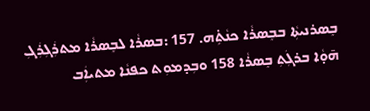ܒܸܣܪܢܝܬܼܵܐ ܒܒܸܣܪܵܐ ܟܢܵܬܹ̇ܗ. 157 :ܒܣܪܵܐ ܠܒܸܣܪܵܐ ܡܬܪܲܓܼܪܲܓܼ ܗ̄ܘ̣ܵܐ ܒܪܓܲܬܼ ܒܸܣܪܵܐ 158 ܘܒܼܕܡܘܼܬ ܟܦܢܵܐ ܡܬܝܐܲܒ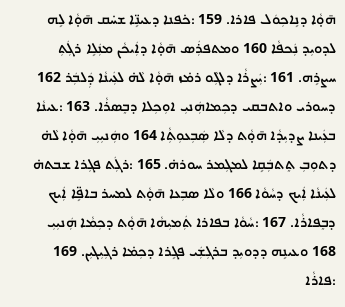ܗ̄ܘ̣ܵܐ ܕܢܹܐܟܼܘܿܠ ܦܐܪܐ. 159 :ܟ̇ܦܢܐ ܕܥܝܢܹ̈ܐ ܫܚ̇ܩ ܗ̄ܘ̣ܵܐ ܠܹܗ ܠܕܘܝܼܕ ܢܲܟܦܵܐ 160 ܘܡܬܦܪܲܣ ܗ̄ܘ̣ܵܐ ܕܐܲܝܟܵܢ ܡܢܲܠܹܐ ܪܓܲܬܼ ܚܨܪܹܗ. 161 :ܝܲܨܪܵܐ ܕܠܓܼܵܘ ܪܡ̇ܙ ܗ̄ܘ̣ܵܐ ܠܵܗ̇ ܠܥܲܝܢܵܐ ܕܲܠܒܲܪ 162 ܕܚܘܪܝ ܘܐܬܒܩܝ ܕܟܼܡܐܗܲܢܝܼ ܐܘܼܟܼܠܐ ܕܒܸܣܪܵܐ. 163 :ܥܝܢܵܐ ܒܥܲܝܢܐ ܨܕܝܼܕܵܐ ܗ̄ܘ̣ܵܬ ܕܠܵܐ ܣܲܒܼܥܘܼܬܼܵܐ 164 ܘܗܲܢܝܼܝܼ ܗ̄ܘ̣ܵܐ ܠܵܗ̇ ܕܬܘܼܒܼ ܬܸܬܒܲܩܹܐ ܠܡܓܼܡܪ ܚܘܪܗ̇. 165 :ܪܓܲܬ ܦܓܼܪܐ ܫܒܬܗ̇ ܠܥܲܝܢܵܐ ܐܲܝܟ ܕܚܵܘܵܐ 166 ܘܠܵܐ ܣܒܼܥܐ ܗ̄ܘ̣ܵܬ ܠܡܚܪ ܒܐܦܹ̈ܐ ܐܲܝܟ ܕܒܸܦܐܪܵܐ. 167 :ܚܵܘܵܐ ܒܦܐܪܐ ܬܲܡܝܼܗܵܐ ܗ̄ܘ̣ܵܬ ܕܟܼܡܵܐ ܗܲܢܝܼܝܼ 168 ܘܥܝܢܹܗ ܕܕܘܝܼܕ ܒܪܓܼܫܲܝ ܦܓܹܪܐ ܕܟܼܡ̇ܐ ܪܓܼܝܼܓܝܼܢ. 169 :ܦܐܪܵܐ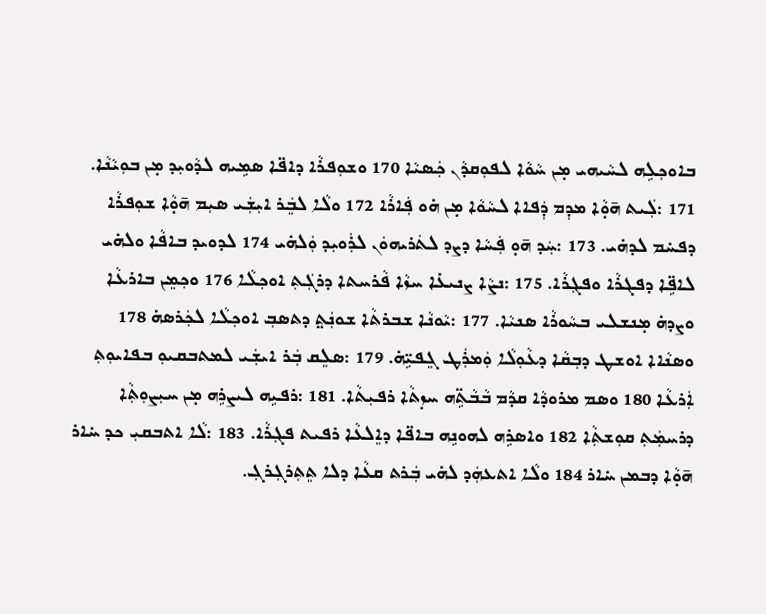ܒܐܘܟܼܠܹܗ ܠܚܵܝܗܝ ܡ̣ܢ ܚܵܘܵܐ ܠܦܘܼܩܕܵܢ ܟܲܣܝܵܐ 170 ܘܫܘܼܦܪܵܐ ܕܐܦ̈ܐ ܣܡܹܝܗ ܠܕܵܘܝܼܕ ܡ̣ܢ ܒܘܼܝܵܢܵܐ. 171 :ܠܲܝܬ ܗ̄ܘ̣ܵܐ ܡܕܼܡ ܕܲܦܐܐ ܠܚܵܘܵܐ ܡ̣ܢ ܗ̇ܘ ܦܲܐܪܵܐ 172 ܘܠܵܐ ܠܒܸܿܪ ܐܝܼܫܲܝ ܣܝܼܡ ܗ̄ܘ̣ܵܐ ܫܘܼܦܪܵܐ ܕܦܚ̇ܡ ܠܕܗ̇ܝ. 173 :ܚܲܕ ܗ̄ܘ̣ ܦܲܚܵܐ ܕܨܕ ܠܬܿܪܝܗܘܿܢ ܠܪܲܘܝܼܕ ܘܲܠܗ̇ܝ 174 ܠܕܘܝܕ ܒܐܦܵܐ ܘܠܗ̇ܝ ܠܐܦܹ̈ܐ ܕܦܓܪܵܐ ܘܦܓܼܪܵܐ. 175 :ܢܨܵܐ ܨܢܝܥ̇ܐ ܚܙܵܐ ܦܵܪܚܬܐ ܕܪܓܲܬܼ ܐܘܟܼܠܵܐ 176 ܘܟܼܡܸܢ ܒܐܪܥܵܐ ܘܨܕܗ̇ ܡ̣ܢܫܠܝ ܒܚܵܘܪܵܐ ܣܢܝܵܐ. 177 :ܝܵܘܢܵܐ ܫܒܪܬܵܐ ܫܘܢܲܬ̤ ܕܬܣܒܼ ܐܘܟܼܠܵܐ ܠܟܲܪܣܗ̇ 178 ܘܣܢܵܐܐ ܐܘܫܛ ܕܒܼܩܵܐ ܕܥܵܘܼܠܵܐ ܘܲܡܪܲܛ ܓܸܦܝܹ̈ܗ̇. 179 :ܣܠܸܩ ܒܲܪ ܐܝܫܲܝ ܠܡܬܒܩܝܘܼ ܒܦܐܝܘܼܬܼ ܐܲܪܥܵܐ 180 ܘܣܡ ܡܪܘܕܵܐ ܩܕܵܡ ܒܵܒܵܬܹ̈ܗ ܚܙ̣ܬܵܐ ܪܦܝܼܬܵܐ. 181 :ܪܦܝܹܗ ܠܝܨܪܹܗ ܡ̣ܢ ܚܝܼܨܘܼܬܼܵܐ ܕܪܚܡܲܬܼ ܩܘܼܫܬܼܵܐ 182 ܘܐܣܪܹܗ ܠܗܘܢܹܗ ܒܐܦ̈ܐ ܕܐܸܠܥܵܐ ܪܦܝܬ ܦܓܼܪܵܐ. 183 :ܠܵܐ ܐܬܒܩܝܼ ܟܕ ܚ̇ܐܪ ܗ̄ܘ̣ܵܐ ܕܒܡܢ ܚ̇ܐܪ 184 ܘܠܵܐ ܐܬܥܗܲܕ ܠܗ̇ܝ ܒܲܪܬ ܩܥܵܐ ܕܠܐ ܬܸܬܼܪܓܼܪܓܼ.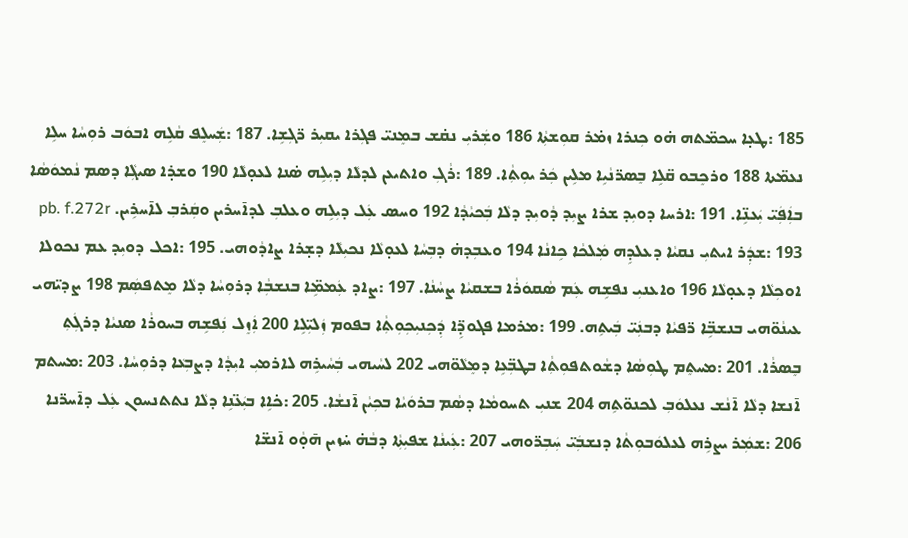185 :ܛܥ̣ܐ ܚܟܡ̈ܬܗ ܗ̇ܘ ܟܼܢܪܐ ܙܡ̇ܪ ܩܘܼܫܬܼܵܐ 186 ܘܫܲܪܝܼ ܢܩ̇ܫ ܒܡܸܢܝ̈ ܦܓܼܪܐ ܝܩܝܼܪ ܪ̈ܓܼܫܹܐ. 187 :ܫܲܚܠܸܦ ܩܵܠܹܗ ܐܒܘܿܒ ܪܘܼܚܵܐ ܚܠܹܐ ܢܥܡ̈ܬܐ 188 ܘܪܟܸܒܘ ܩ̈ܠܹܐ ܒܸܣܪ̈ܢܵܝܹܐ ܡܠܹܝܢ ܟܲܪ ܝܘܼܬܼܵܐ. 189 :ܪܵܓܼ ܘܐܬܝܥܢ ܠܕܠܵܐ ܕܝܼܠܹܗ ܣ̇ܢܐ ܠܥܘ̣ܠܵܐ 190 ܘܫܪ̣ܐ ܣܝܓܼܵܐ ܕܣܡ ܢܵܡܘܿܣܵܐ ܒܐܲܦܲܝ̈ ܝܲܥܢܹ̈ܐ. 191 :ܐܪܚܐ ܕܘܝܼܕ ܫܪܐ ܨܝܼܕ ܕܵܘܝܼܕ ܕܠܵܐ ܒܲܟܝܵܕܵܐ 192 ܘܚܣ ܥܲܠ ܕܝܼܠܹܗ ܘܥܠܒܼ ܠܕܐ̄ܚܪܝܢ ܘܩܲܪܒܼ ܠܐ̄ܚܪܹܝܢ. pb. f.272r 193 :ܫܕܲܪ ܐܝܬܝܼ ܢܩܝܵܐ ܕܥܠܕܹܗ ܡܲܠܟܵܐ ܟܹܐܢܵܐ 194 ܘܥܒܼܕܗ̇ ܕܒܼܚܵܐ ܠܥܘ̣ܠܵܐ ܢܟܝܼܠܵܐ ܕܫ̣ܪܐ ܨܐܕܵܘܗܝ. 195 :ܐܟܠ ܕܘܝܼܕ ܥܡ ܢܟܘܠܐ ܐܘܟܼܠܵܐ ܕܥܘ̣ܠܵܐ 196 ܘܐܥܢܝܼ ܢܦܫܹܗ ܥܲܡ ܣܵܩܘܿܪܵܐ ܒܫܩܝܵܐ ܨܚܵܢܵܐ. 197 :ܨܐܕ ܥܲܡܡܹ̈ܐ ܒܢܫܒܼܵܐ ܕܪܘܼܚܵܐ ܕܠܵܐ ܡܸܬܦܣܲܡ 198 ܨܕܝ̈ܗܝ ܥܝܢܵܘ̈ܗܝ ܒܢܫܒܹ̈ܐ ܪ̈ܦܝܵܐ ܕܒܢܲܝ̈ ܒܲܝܬܹܗ. 199 :ܡܪܡܐ ܦܓܘܕܹ̈ܐ ܕܲܟܼܢܝܼܟܼܘܼܬܼܵܐ ܒܦܘܡ ܙܲܠܝܼ̈ܠܹܐ 200 ܐܲܙܸܠ ܢܲܦܫܹܗ ܒܚܘܪܵܐ ܣܢܝܵܐ ܕܪܓܲܬܼ ܒܸܣܪܵܐ. 201 :ܡܚܬܸܡ ܛܘܼܣܵܐ ܕܫܵܘܬܦܘܼܬܼܵܐ ܒܛܒܼ̈ܥܹܐ ܕܡܸܠܵܘ̈ܗܝ 202 ܠܚܵܝܗܝ ܒܲܚܵܝܪܹܗ ܠܐܪܡܝܼ ܐܝܼܕܵܐ ܕܨܒܼܥܵܐ ܕܪܘܼܚܵܐ. 203 :ܡܚܬܡ ܐ̄ܢܫܐ ܕܠܵܐ ܐ̄ܢܵܫ ܢܥܠܘܿܒܼ ܠܟܢܘ̈ܬܹܗ 204 ܫܢܝܼ ܬܚܘܡܵܐ ܕܣܵܡ ܒܪܘܿܝܵܐ ܒܟܼܝܵܢ ܐ̄ܢܫܵܐ. 205 :ܟ̇ܐܹܐ ܒܝܲܥ̈ܢܹܐ ܕܠܵܐ ܢܬܬܢܚܘܢ ܥܲܠ ܕܐ̄ܚܪ̈ܢܐ 206 :ܫܡܲܪ ܝܨܪܹܗ ܠܥܠܘܿܒܘܼܬܵܐ ܕܢܫܒܲܝ̈ ܚܲܒܼܪ̈ܘܗܝ 207 :ܥܲܝܢܵܐ ܫܦܝܼܬܼܵܐ ܕܒܵܗ̇ ܚ̇ܙܝܢ ܗ̄ܘ̣ܵܘ ܐ̄ܢܫ̈ܐ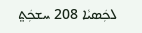ܠܟܲܣܝܵܐ 208 ܚܫܟܲܬ̤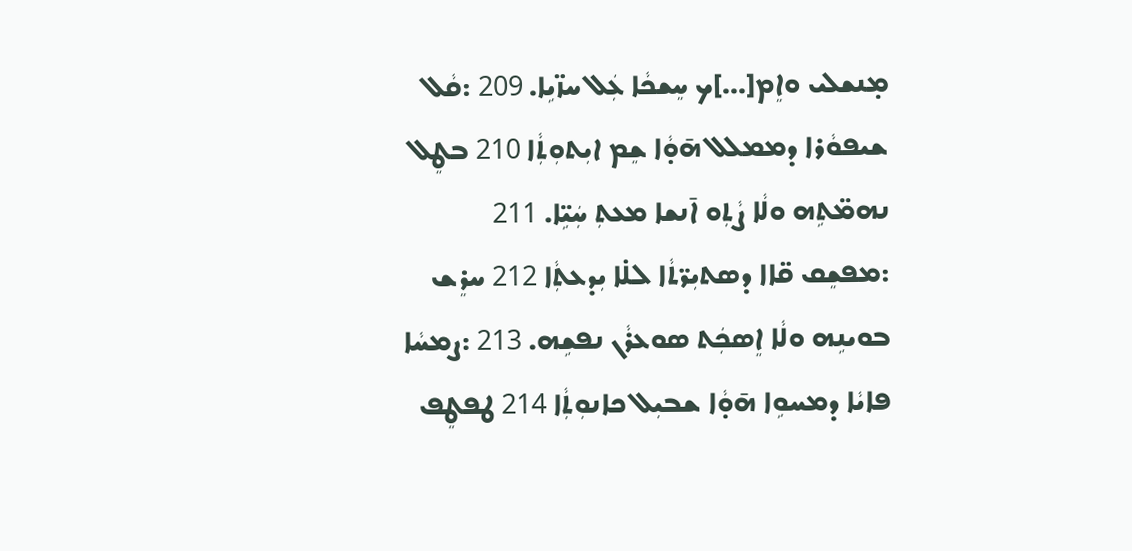ܡ̣ܢܫܠܝ ܘܐܸܡ[...]ܟ ܚܸܫܟܵܐ ܥܲܠ ܚܙ̈ܝܹܐ. 209 :ܩܵܠ ܫܝܦܘܵܪܐ ܕܡܡܠܠ ܗ̄ܘ̣ܵܐ ܫܸܡ ܐܝܼܬܘܼܬܼܵܐ 210 ܒܛܸܠ ܢܗܡ̈ܬܹܗ ܘܠܵܐ ܨܵܬܼܘ ܐ̄ܢܫܐ ܡܥܬܼ ܚܲܝܹ̈ܐ. 211 :ܡܦܫܸܩ ܩ̈ܐܐ ܕܣܬܝܼܪ̈ܬܵܐ ܠܠ̇ܐ ܝܼܕܥܬܼܵܐ 212 ܚܪܸܫ ܒܘܝܢܹܗ ܘܠܵܐ ܐܸܣܟܲܬ ܣܘܥܪܵܢ ܢܦܫܹܗ. 213 :ܨܡܚܵܐ ܦܐܝܵܐ ܕܡܚܘܹܐ ܗ̄ܘ̣ܵܐ ܫܒܝܼܠ ܟܐܢܘܼܬܼܵܐ 214 ܛܦܛܸܦ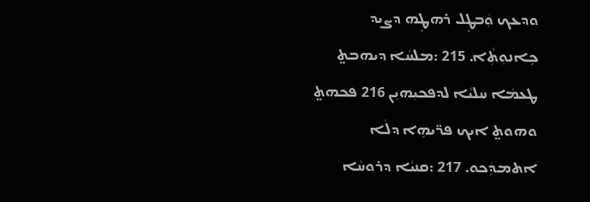ܘܕܥܟ ܘܲܒܛܸܠ ܪܗܛܹܗ ܕܨܝܕ ܟܹܐܢܘܼܬܼܵܐ. 215 :ܡܠܚܵܐ ܕܝܗܒܬ̤ ܛܥܡܵܐ ܚܠܝܵܐ ܠܕܦܟܝܼܗܝܼܢ 216 ܦܟܗܬ̤ ܘܗܘܬ̤ ܐܝܟ ܦܪ̈ܝܗܹܐ ܕܠܵܐ ܐܬܡܕܲܟܘ. 217 :ܩܢܝܵܐ ܕܪܘܚܵܐ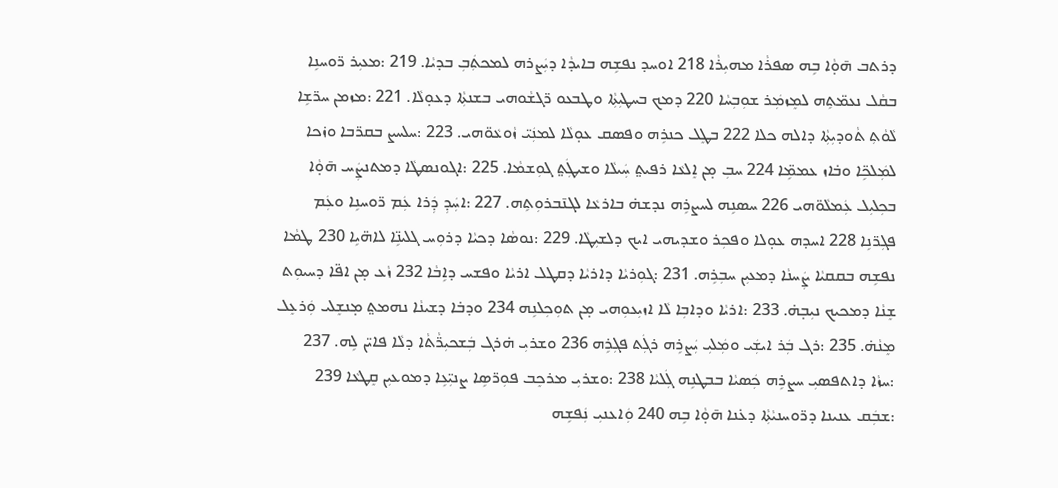ܕܪܬܒ ܗ̄ܘ̣ܵܐ ܒܹܗ ܣܦܪܵܐ ܡܗܝܼܪܵܐ 218 ܐܘܚܕ ܢܦܫܹܗ ܒܐܝܕܵܐ ܕܝܲܨܪܗ ܠܡܟܬܲܒܼ ܒܕܝܵܐ. 219 :ܡܥܝܼܪ ܪ̈ܘܚܢܹܐ ܒܩܵܠ ܢܥܡ̈ܬܹܗ ܠܡܸܙܡܲܪ ܫܘܼܒܼܚܵܐ 220 ܕܡܟ ܒܚܛܝܼܬܼܵܐ ܘܛܒܥܘ ܪ̈ܓܫܵܘܗܝ ܒܫܢܬܼܵܐ ܕܥܘ̣ܠܵܐ. 221 :ܡܙܡܢ ܚܪ̈ܫܹܐ ܠܵܘܵܬܼ ܬܵܘܕܝܼܬܼܵܐ ܕܐܠܗ ܟܠܐ 222 ܒܛܸܠ ܟܢܪܹܗ ܘܦܣܩ ܥܘ̣ܠܵܐ ܠܡܢܲܝ̈ ܙܵܘܥܵܘ̈ܗܝ. 223 :ܚܠܚܨ ܒܩܪ̈ܒܐ ܘܙ̇ܟܐ ܠܡܲܠܟܹ̈ܐ ܘܒ̇ܐܙ ܥܡܡܹ̈ܐ 224 ܚܒܼ ܡ̣ܢ ܐܸܠܥܵܐ ܪܦܝܬ̤ ܚܲܝܠܵܐ ܘܫܝܛܲܬ̤ ܓܘܼܫܡܵܐ. 225 :ܐܓܘܢܣܛܵܐ ܕܡܬܢܨܲܚ ܗ̄ܘ̣ܵܐ ܒܟܼܠܝܼܠ ܥܲܡܠܵܘ̈ܗܝ 226 ܚܣܢܹܗ ܠܚܨܪܹܗ ܢܕܫܗ̇ ܒܐܪܥܵܐ ܠܓܢ̄ܒܪܘܼܬܹܗ. 227 :ܐܚܲܕܼ ܕܲܪܐ ܥܲܡ ܪ̈ܘܚܢܹܐ ܘܥܲܡ ܦܓܼܪ̈ܢܹܐ 228 ܐܚܕܗ ܥܘ̣ܠܐ ܘܦܟܼܪ ܘܫܕܝܗܝ ܐܝܟ ܕܠܫܝܼܛܵܐ. 229 :ܢܘܣܵܐ ܕܟܝܵܐ ܕܪܘܼܚ ܓܠܝܢܹ̈ܐ ܠܐܗ̈ܝܹܐ 230 ܛܡܵܐ ܢܦܫܹܗ ܒܩܩܝܵܐ ܨܲܚܢܵܐ ܕܡܥܝܼܢ ܚܒܼܪܹܗ. 231 :ܓܘܼܪܝܵܐ ܕܐܪܝܵܐ ܕܩܛܠ ܐܪܝܵܐ ܘܦܫܚ ܕܐܹܒܵܐ 232 ܙܵܥ ܡ̣ܢ ܐܦ̈ܐ ܕܚܝܘܼܬ ܫܸܢܵܐ ܕܡܟܝܟ ܢܝܼܒ̣ܗ̇. 233 :ܐܪܝܵܐ ܘܕܐܒܼܐ ܠܵܐ ܐܙܝܼܥܘܼܗܝ ܡ̣ܢ ܬܘܼܟܼܠܢܹܗ 234 ܘܕܒ̇ܐ ܕܫܝܢܵܐ ܢܗܡܬ̤ ܡ̣ܢܫܸܠܝ ܘܲܪܥܸܠ ܡܸܢܵܗ̇. 235 :ܪܓ ܒܲܪ ܐܝܫܲܝ ܘܡܲܠܝܼ ܝܲܨܪܹܗ ܪܓܲܬ ܦܓܼܪܹܗ 236 ܘܫܪܝܼ ܗ̇ܪܓ ܒܲܫܟܝܼܪ̈ܵܬܵܐ ܕܠܵܐ ܦܐܝ̈ܢ ܠܹܗ. 237 :ܚܙܵܐ ܕܐܬܦܣܝܼ ܚܨܪܹܗ ܟܲܣܝܵܐ ܒܒܛܢܹܗ ܓܲܠܝܵܐ 238 :ܘܫܪܝܼ ܡܪܟܸܒ ܦܘܼܪ̈ܣܹܐ ܨܢܝܼ̈ܥܹܐ ܕܡܘܥܝܼܢ ܩܸܛܥܵܐ 239 :ܫܒܲܩ ܥܢܝܢܐ ܕܪ̈ܘܚܢܝܵܬܼܵܐ ܕܥ̇ܢܐ ܗ̄ܘ̣ܵܐ ܒܹܗ 240 ܘܲܐܥܢܝܼ ܢܲܦܫܹܗ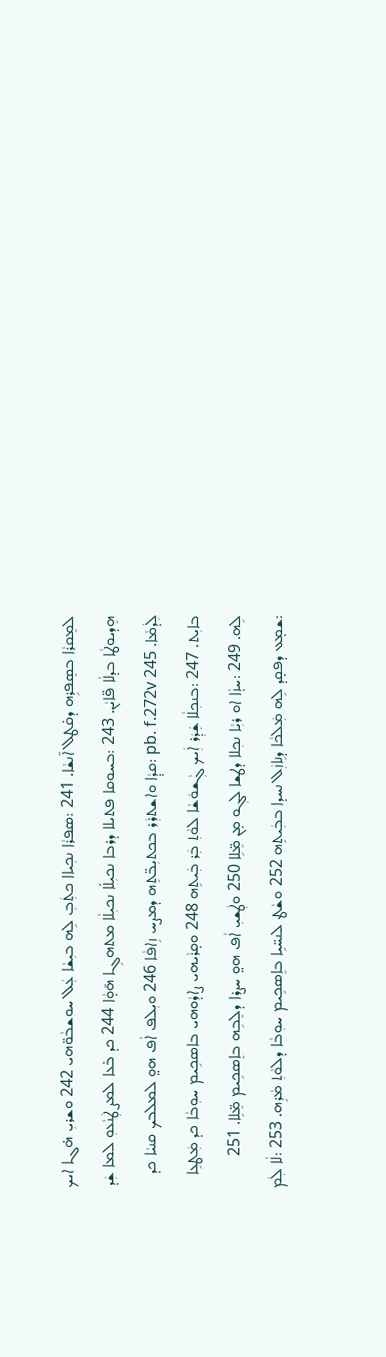ܠܡܸܩܪܵܐ ܒܣܸܦܪܹܗ ܕܩ̇ܛܠ ܐ̄ܢܫܵܐ. 241 :ܣܦܪܵܐ ܢܟܼܝܐܐ ܟܬܲܒܼ ܠܹܗ ܒܝܼܫܵܐ ܥܲܠ ܚܘܫܒܵܘ̈ܗܝ 242 ܘܫܪܝܼ ܗ̇ܓܐ ܐܝܟ ܗܸܕܝܘܛܵܐ ܒܕܠܵܐ ܦ̈ܐܝܵܢ. 243 :ܒܚܘܩܐ ܦܬܝܠܐ ܕܪܒܐ ܢܟܝܼܠ̇ܐ ܢܟܝܼܠܵܐ ܡܬܗܓܹܐ ܗ̄ܘ̣ܵܐ 244 ܟܕ ܒ̇ܥܐ ܠܡܨ ܛܲܢܵܥܘܼ ܠܡܐ ܫܲܕ ܠܲܕܡܵܐ. pb. f.272v 245 :ܩܕ̣ܵܐ ܘܐܫܬܪܲܪ ܒܟܬܝܼܒ̈ܬܹܗ ܕܡܨܚ ܙܹܐܦܵܐ 246 ܘܝܼܠܦ ܐܵܦ ܗܘ̤ ܠܡܠܒܟ ܩܢܝܵܐ ܟܕ ܒܐܝܼܬ. 247 :ܒܢܟܼܠܵܐ ܫܲܕܲܪ ܐܲܝܟ ܓܼܵܫܘܿܫܵܐ ܠܘܵܬܼ ܒܲܪ ܒܲܝܬܹܗ 248 ܘܩ̣ܪܵܝܗܝ ܨܐܕܵܘܗܝ ܒܐܣܟܹܝܡ ܚܘܼܒܵܐ ܟܕ ܡܲܛܥܹܐ ܠܹܗ. 249 :ܚܙ̣ܵܐ ܐܘ ܪܝܼܵܐ ܢܟܼܠܐ ܕܛܫܐ ܠܓܼܘ ܡ̣ܢ ܡܸ̈ܠܹܐ 250 ܘܛܲܫܝܼ ܐܵܦ ܗܘ̤ ܚܨܪܐ ܕܠܸܒܹܗ ܒܐܸܣܟܹܝܡ ܡܸ̈ܠܹܐ. 251 :ܫܡ̣ܥ ܕܦܩ̣ܕ ܠܹܗ ܡܲܠܟܵܐ ܕܢܹܐܙܲܠ ܢܚܕܐ ܒܒܲܝܬܹܗ 252 ܘܫܵܛ ܠܢܚ̈ܝܹܐ ܒܐܸܣܟܹܝܡ ܚܘܼܒܵܐ ܕܠܘܵܬܼ ܡܵܪܹܗ. 253 :ܠܵܐ ܠܲܡ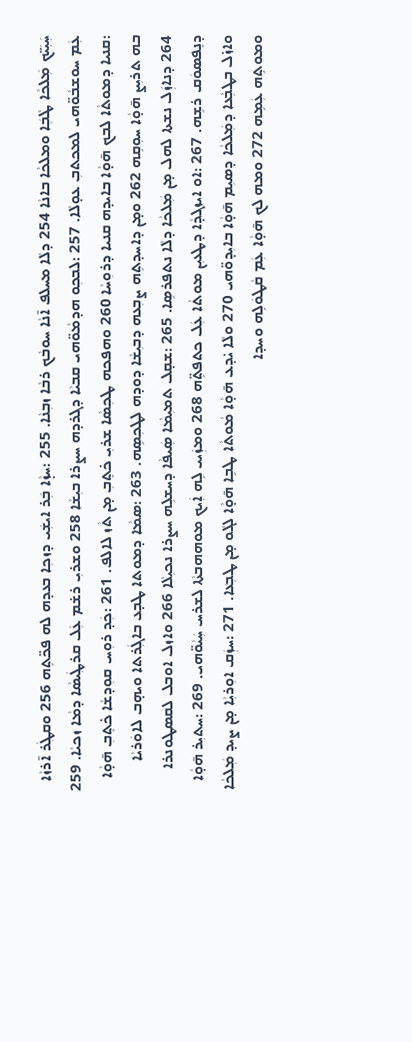ܚܲܝܲܝ̈ܟ ܡܲܠܟܵܐ ܛܵܒܲܐ ܘܡܠܟܵܐ ܒܐܢܵܐ 254 ܕܠܵܐ ܡܚܠܦ ܐ̄ܢܵܐ ܚܘܒܵܟ ܪܒܵܐ ܙܒܼܢܵܐ. 255 :ܚܙ̣ܵܐ ܒܲܪ ܐܝܫܲܝ ܕܙܟܼܐ ܒܥܕܗ ܠܗ ܦܟ̈ܬܹܗ 256 ܘܩܛܲܪ ܐ̄ܪܙܵܐ ܥܲܡ ܚܘܫܒܵܘ̈ܗܝ ܠܡܟܬܒܼ ܥܘ̣ܠܵܐ. 257 :ܠܒܟܼܘ ܗܕܡܵܘ̈ܗܝ ܩܒܝܵܐ ܕܓܪܕܗ ܚܨܪܐ ܒܝܼܫܵܐ 258 ܘܫܪܝܼ ܪܫ̇ܡ ܥܲܠ ܩܪܛܲܝܣܵܐ ܕܡܵܐ ܙܟܝܵܐ. 259 :ܩܢܝܐ ܕܡܘܬܵܐ ܠܒܟ ܗ̄ܘ̣ܵܐ ܒܐܝܕܗ ܩܢܝܐ ܕܪܘܼܚܵܐ 260 ܘܗܦܟܗ ܛܟܼܣܵܐ ܫܪܝܼ ܟ̇ܬܸܒܼ ܡ̣ܢ ܬܵܙ ܠܐܠܦ. 261 :ܟܲܕ ܪܘܼܚ ܩܘܼܕܫܵܐ ܟ̇ܬܸܒܼ ܗ̄ܘ̣ܵܐ ܒܗ ܬܪܝܼܨ ܗ̄ܘ̣ܵܐ ܚܘܼܩܹܗ 262 ܘܡ̣ܢ ܕܐܚܕܬܹܗ ܨܒܼܥܗ ܕܒܝܼܫܵܐ ܕܘܕܗ ܠܛܟܼܣܹܗ. 263 :ܣܡܵܐ ܕܡܘܬܐ ܛܒ̣ܥ ܒܐܓܲܪܬܐ ܘܝܗ̣ܒ ܠܐܘܿܪܝܵܐ 264 ܕܢܐܙܲܠ ܢܫܬܐ ܠܗܠ ܡ̣ܢ ܡܲܠܟܵܐ ܕܠܵܐ ܢܬܦܪܣܹܐ. 265 :ܫܩ̣ܠ ܬܡܝܼܡܵܐ ܣܲܝܦܵܐ ܕܚܫܠܹܗ ܚܨܪܐ ܢܟܝܼܠܵܐ 266 ܘܐܙܠ ܐܘܒܠ ܠܩܣܛܘܢܪܐ ܕܢܸܦܣܘܿܩ ܪܫܹܗ. 267 :ܐܘ ܐܝܙܓܕܵܐ ܕܛܥܝܼܢ ܡܘܬܵܐ ܥܲܠ ܟܬܦܬܹ̈ܗ 268 ܘܡܙܲܝܝ ܠܹܗ ܐܲܝܟ ܡܘܗܗܒܬܵܐ ܠܫܪܚ ܚܲܝܵܘ̈ܗܝ. 269 :ܚܬܝܼܪ ܗ̄ܘ̣ܵܐ ܘܐܙ̇ܠ ܒܛܒܼܵܥܐ ܕܡܲܠܟܵܐ ܕܣܝܼܡ ܗ̄ܘ̣ܵܐ ܒܐܝܼܕܘ̈ܗܝ 270 ܘܠܵܐ ܝ̇ܕܥ ܗ̄ܘ̣ܵܐ ܡܵܘܬܵܐ ܛܒܹܐ ܗ̄ܘ̣ܵܐ ܠܓܵܘ ܡ̣ܢ ܛܒܼܥܵܐ. 271 :ܚܙܲܩ ܐܘܼܪܝܼܵܐ ܡ̣ܢ ܨܝܕ ܡܲܠܟܵܐ ܘܡܘܬܹܗ ܥܲܡܹܗ 272 ܘܡܗ ܠܟ ܗ̄ܘ̣ܵܐ ܥܲܡ ܩܵܛܘܿܠܹܗ ܘܚܕܐ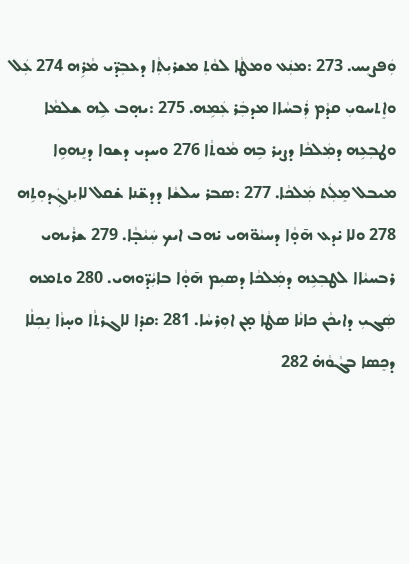ܘܲܦܨܝܼܚ. 273 :ܡܢܲܥ ܘܡܛܵܐ ܠܘܵܬܼ ܡܫܪܝܼܬܼܵܐ ܕܥܒܼܕ̈ܝ ܡܵܪܹܗ 274 ܥܲܠ ܘܐܸܬܚܘܝܼ ܩܕܵܡ ܪܲܒܚܵܐܐ ܡܕܒܲܪ ܥܲܡܹܗ. 275 :ܝܗ̣ܒ ܠܹܗ ܫܠܡܵܐ ܘܛܒܼܥܹܗ ܕܡܲܠܟܵܐ ܕܨܝܼܪ ܒܹܗ ܡܵܘܬܵܐ 276 ܘܚܕܝ ܕܫܘܐ ܕܢܸܗܘܹܐ ܡܝܒܠ ܡܸܠܲܬ ܡܲܠܟܵܐ. 277 :ܣܒܪ ܚܠܫܵܐ ܕܕܫ̈ܢܐ ܫ̇ܩܠ ܠܐܝܼܙܓܲܕܘܼܬܹܗ 278 ܘܠܐ ܝ̇ܕܥ ܗ̄ܘ̣ܵܐ ܕܚܝܵܘ̈ܗܝ ܝ̇ܗܒ ܐܝܟ ܚܲܝܵܒ̣ܵܐ. 279 ܫܪܵܝܗܝ ܪܒܚܝܵܐܐ ܠܛܒܼܥܹܗ ܕܡܲܠܟܵܐ ܕܣܝܼܡ ܗ̄ܘ̣ܵܐ ܒܐܝܼܵܕ̈ܘܗܝ. 280 ܘܬܡܗ ܣܲܓܝܼ ܕܐܝܟܵܢ ܟܐܢܵܐ ܣܛܵܐ ܡ̣ܢ ܐܘܼܪܚܵܐ. 281 :ܩܪ̣ܐ ܠܐܓܪܬܵܐ ܘܚ̣ܙܵܐ ܢܸܟܼܠܵܐ ܕܟܸܣܐ ܒܓܵܘܵܗ̇ 282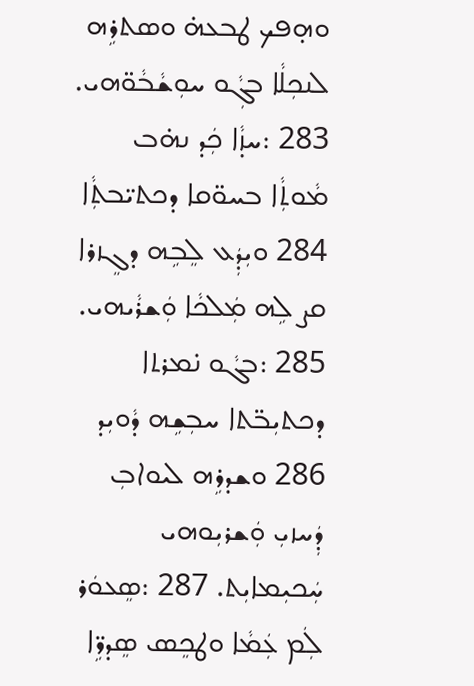ܘܗ̣ܦܟ ܛܒܥܗ̇ ܘܣܬܪܹܗ ܠܢܟܼܠܵܐ ܒܓܼܵܘ ܚܘܼܫܵܒܵܘ̈ܗܝ. 283 :ܚܙ̣ܵܐ ܟܲܕ ܢܗ̇ܒ ܡܵܘܬܼܵܐ ܒܚܘ̈ܩܐ ܕܟܬܝ̈ܒܬܼܵܐ 284 ܘܝܼܕܲܥ ܠܸܒܹܗ ܕܓܸܙܪܐ ܩܨ ܠܹܗ ܡܲܠܟܵܐ ܘܲܫܪܵܝܗܝ. 285 :ܒܓܵܘ ܢ̇ܡܪܬܐ ܕܟܬܝܼܒ̈ܬܐ ܚܒܼܫܹܗ ܕܵܘܝܼܕ 286 ܘܫܕܪܹܗ ܠܝܘܐܒܼ ܕܲܚܙܝܼ ܘܲܫܪܝܼܘܗܝ ܚܲܟܝܼܡܐܝܼܬ. 287 :ܣܸܥܘܿܪ ܠܲܡ ܥܲܡܵܐ ܘܛܟܸܣ ܣܸܕܪܹ̈ܐ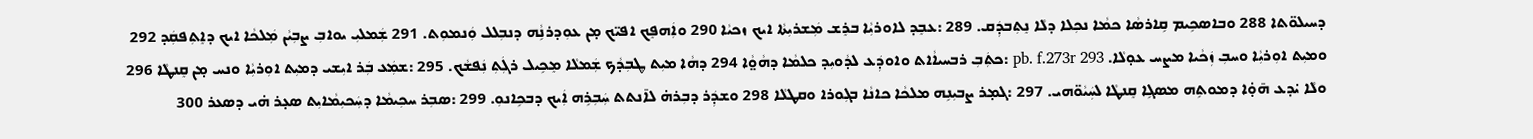ܕܚܝܠܘ̈ܬܐ 288 ܘܒܐܣܟܹܝܡ ܩܹܐܪܣܵܐ ܟܡܵܐ ܢܟܼܠܐ ܕܠܵܐ ܢܸܬܼܒܕܲܩ. 289 :ܥܒܸܕ ܠܐܘܪܝܼܵܐ ܒܪܸܫ ܡܲܫܪܝܼܬܵܐ ܐܝܟ ܙܟܝܵܐ 290 ܘܐܲܗܦܸܟ ܐܦܝ̈ܟ ܡ̣ܢ ܥܘܼܕܪܢܹܵܗ ܕܢܒܼܠܠ ܘܲܢܡܘܼܬ. 291 ܫܲܡܠܝܼ ܝܘܐܒܼ ܨܒܼܝܵܢ ܡܲܠܟܵܐ ܐܝܟ ܕܐܸܬܼܦܩܲܕ 292 ܘܡܝܼܬ ܐܘܼܪܝܼܵܐ ܘܚܒܼ ܙܲܟܵܝܐ ܡܨܚ ܥܘ̣ܠܵܐ. pb. f.273r 293 :ܟܬܲܒܼ ܪܒܚܝܐܵܐܬ ܘܐܘܕܲܥ ܠܕܵܘܝܼܕ ܟܠܡܵܐ ܕܗܵܘ̤ܵܐ 294 ܕܗܵܐ ܡܝܼܬ ܜܒܼܕܵܟ ܫܲܡܠܵܐ ܡܸܟܹܝܠ ܪܓܲܬܼ ܢܲܦܫܵܟ. 295 :ܫܡܲܥ ܒܲܪ ܐܝܼܫܝ ܕܡܝܼܬ ܐܘܼܪܝܼܵܐ ܘܢܚ ܡ̣ܢ ܩܸܢܛܵܐ 296 ܘܠܵܐ ܝ̇ܕܥ ܗ̄ܘ̣̇ܐ ܕܡܘܬܹܗ ܡܣܓܹܐ ܩܸܢܛܵܐ ܠܚܲܝܵܘ̈ܗܝ. 297 :ܓܡ̣ܪ ܨܒܝܼܢܹܗ ܡܠܟܵܐ ܟܐܢܵܐ ܒܓܼܘܪܐ ܘܩܛܠܵܐ 298 ܘܫܕܲܪ ܕܒܼܪܗ̇ ܠܐ̄ܢܬܬ ܚܲܒܼܪܹܗ ܐܲܝܟ ܕܒܟܹܐܢܘܼ. 299 :ܣܒܼܪ ܚܟܼܝܡܵܐ ܕܚܲܟܝܼܡܵܐܝܼܬ ܣܥ̣ܪ ܗ̇ܝ ܕܣܥܪ 300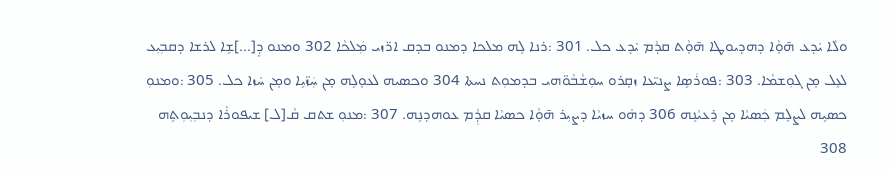ܘܠܵܐ ܝ̇ܕܥ ܗ̄ܘ̣ܵܐ ܕܗܕܝܘܛܐ ܗ̄ܘ̣ܵܬ ܩܕܵܡ ܝ̇ܕܥ ܟܠ. 301 :ܪܢܐ ܠܹܗ ܡܠܟܐ ܕܡܢܘ ܒܕܩ ܐܪ̈ܙܝ ܡܲܠܟܵܐ 302 ܘܡܢܘ ܕܸ[...]ܫܹܐ ܠܪܫܐ ܕܩܒܼܝܼܥ ܠܥܸܠ ܡ̣ܢ ܓܘܼܫܡܵܐ. 303 :ܦܘܪܿܣܹܐ ܨܢܝ̈ܥܐ ܙܩ̣ܪܘ ܚܘܼܫܵܒܵܘ̈ܗܝ ܒܕܡܘܼܬ ܢܚܬܐ 304 ܘܟܣܝܗ ܠܥܘ̣ܠܹܗ ܡ̣ܢ ܚܲܙ̈ܝܹܐ ܘܡ̣ܢ ܚ̇ܙܐ ܟܠ. 305 :ܘܡܢܘܼ ܟܣܝܹܗ ܠܨܠܸܡ ܟܲܣܝܵܐ ܡ̣ܢ ܪܸܥܝܵܢܹܗ 306 ܕܗ̇ܘ ܚܙܝܵܐ ܕܨܝܼܪ ܗ̄ܘ̣ܵܐ ܟܣܝܵܐ ܩܕܼܵܡ ܥܘܗܕܢܹܗ. 307 :ܡܢܘܼ ܫܬܩ ܩܵ[ܠ] ܫܝܦܘܪܵܐ ܕܢܒܼܝܼܘܼܬܹܗ 308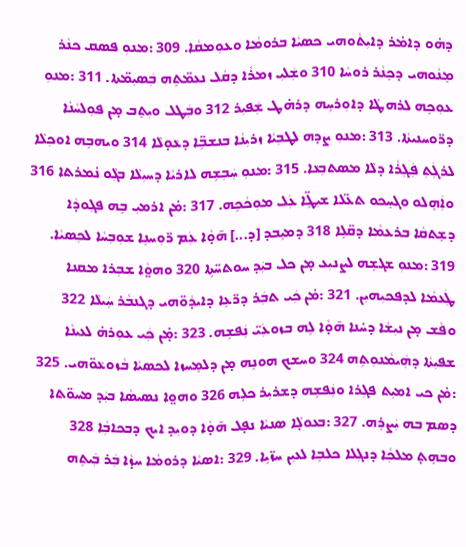ܕܗ̇ܘ ܕܐܡ̇ܪ ܕܐܝܼܬܵܘܗܝ ܟܣܝܵܐ ܒܪܘܡܵܐ ܘܥܘܼܡܩܵܐ. 309 :ܡܢܘܼ ܦܣܩ ܟܢܵܪ ܡܸܢܵܘܗܝ ܕܟܸܢܵܪ ܪܘܚܵܐ 310 ܘܫܲܠܝܼ ܙܡܪܵܐ ܕܩܵܠ ܢܥܡ̈ܬܹܗ ܒܲܣܝܼܡ̈ܬܐ. 311 :ܡܢܘܼ ܥܘܼܟܹܗ ܠܪܗܛܵܐ ܕܐܘܼܪܚܹܗ ܕܪܗ̇ܛ ܫܲܦܝܼܪ 312 ܘܒܲܛܠ ܘܝܼܬܸܒ ܡ̣ܢ ܦܘܼܠܚܵܢܵܐ ܕܪ̈ܘܚܢܝܬܵܐ. 313 :ܡܢܘܼ ܨܕܗ ܠܛܒܼܝܵܐ ܙܪܝܼܢܵܐ ܒܢܫܒܹ̈ܐ ܕܥܵܘ̣ܠܵܐ 314 ܘܝܗܒܹܗ ܐܘܟܼܠܵܐ ܠܪܓܲܬܼ ܦܲܓܼܪܵܐ ܕܠܵܐ ܡܣܬܒܼܥܵܐ. 315 :ܡܢܘܼ ܚܲܒܼܫܹܗ ܠܐܪܝܵܐ ܕܚܝܼܠܵܐ ܒܓܼܵܘ ܢ̇ܡܪܬܐ 316 ܘܐܲܗܸܠܘ ܘܓܚܸܟܘ ܬܥ̈ܠܐ ܫܝܼܛܹ̈ܐ ܥܲܠ ܡܘܼܟܵܟܹܗ. 317 :ܡ̇ܢ ܐܪܡܝܼ ܒܹܗ ܦܓܼܘܕܵܐ ܕܫܸܬܩܵܐ ܒܪܥܡܵܐ ܕܩ̈ܠܹܐ 318 ܕܡܝܸܒܕ [ܕ...] ܗ̄ܘ̣ܵܐ ܥܲܡ ܪ̈ܘܼܚܢܹܐ ܫܘܼܒܼܚܵܐ ܠܟܼܣܝܵܐ. 319 :ܡܢܘܼ ܫܓܫܹܗ ܠܨܢܝܼܥ ܡ̣ܢ ܟܠ ܒܝܲܕ ܚܘܬܚ̈ܬܹܐ 320 ܘܗܘ̤ܵܐ ܫܒܼܪܐ ܡܩܢܐ ܛܲܥܡܵܐ ܠܕܦܟܝܼܗܝܼܢ. 321 :ܡ̇ܢ ܟܲܝ ܬܒܲܪ ܕܪ̈ܥܹܐ ܕܐܝܕܵܘ̈ܗܝ ܕܓܢܒܵܪ ܚܲܝܠܵܐ 322 ܘܦܵܫ ܡ̣ܢ ܢܝܼܫܵܐ ܕܚ̇ܢܐ ܗ̄ܘ̣ܵܐ ܠܹܗ ܒܙܘܥܲܝ̈ ܢܲܦܫܹܗ. 323 :ܡ̣̇ܢ ܟܲܝ ܥܘܼܪܗ̇ ܠܥܝܢܵܐ ܫܦܝܼܬܵܐ ܕܗܲܝܡܵܢܘܼܬܹܗ 324 ܘܚܫܟ ܗܘܢܹܗ ܡ̣ܢ ܕܠܡܸܚܙܐ ܠܟܣܝܵܐ ܒܵܙܘܥܵܘ̈ܗܝ. 325 :ܡ̇ܢ ܟܝ ܐܡܝܼܬ ܦܓܼܪܐ ܘܢܲܦܫܹܗ ܕܫܪܝܼܪ ܟܠܹܗ 326 ܘܗܘ̤ܐ ܢܣܝܣܵܐ ܒܝܲܕ ܡܚܘ̈ܬܐ ܕܣܡ ܒܗ ܝܲܨܪܹܗ. 327 :ܒܥܘܠ̣ܵܐ ܣܢܝܵܐ ܢܦ̣ܠ ܗ̄ܘ̣ܵܐ ܕܘܝܼܕ ܐܝܟ ܕܒܟܐܒܼܵܐ 328 ܘܒܗܸܬ̣ ܡܠܟܼܵܐ ܕܢܓܼܠܐ ܟܠܒܹܐ ܠܥܝܼܢ ܚܙ̈ܝܹܐ. 329 :ܐܣܝܵܐ ܕܪܘܡܵܐ ܚܙ̣ܵܐ ܒܲܪ ܒܲܝܬܹܗ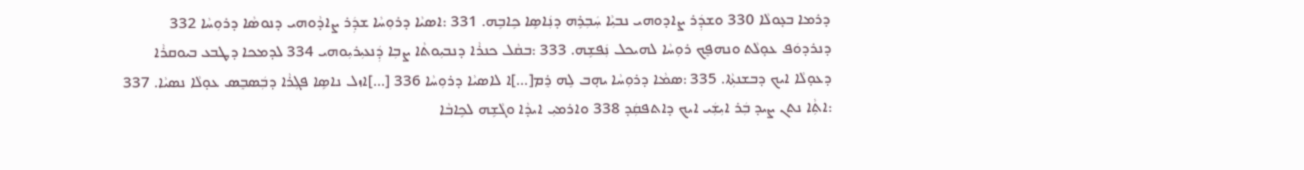ܕܪܡܐ ܒܥ̣ܘܠܵܐ 330 ܘܫܕܲܪ ܨܐܕܘܗܝ ܢܒܝܼܵܐ ܚܲܒܼܪܹܗ ܕܢܲܐܣܹܐ ܟܹܐܒܹܗ. 331 :ܐܣܝܵܐ ܕܪܘܼܚܵܐ ܫܕܲܪ ܨܐܕܵܘܗܝ ܕܢܘܣܵܐ ܕܪܘܼܚܵܐ 332 ܕܢܪܕܘܿܦ ܥܘ̣ܠܵܬ ܘܢܗܦܸܟ ܪܘܼܚܵܐ ܠܗܝܟܠ ܢܲܦܫܹܗ. 333 :ܒܩܵܠ ܟܢܪܵܐ ܕܢܒܝܼܘܬܵܐ ܨܒܼܐ ܕܲܢܥܝܼܪܝܼܘܗܝ 334 ܠܕܡܟܐ ܕܛܒܥ ܒܝܘܩܪܵܐ ܕܥܘ̣ܠܵܐ ܐܝܟ ܕܒܫܢܬܼܵܐ. 335 :ܣܡܵܐ ܕܪܘܼܚܵܐ ܝܗ̣ܒ ܠܹܗ ܪܸܡ[...]ܐ ܠܐܣܝܵܐ ܕܪܘܼܚܵܐ 336 [...]ܐܙܠ ܢܐܣܹܐ ܦܓܼܪܵܐ ܕܒܲܣܒܸܣ ܥܘ̣ܠܵܐ ܢܣܝܵܐ. 337 :ܐܬܼܵܐ ܢܬܢ ܨܝܕ ܒܲܪ ܐܝܼܫܲܝ ܐܝܟ ܕܐܬܦܩܲܕ 338 ܘܐܪܡܝܼ ܐܝܕܵܐ ܘܓܵܫܹܗ ܠܟܹܐܒܵܐ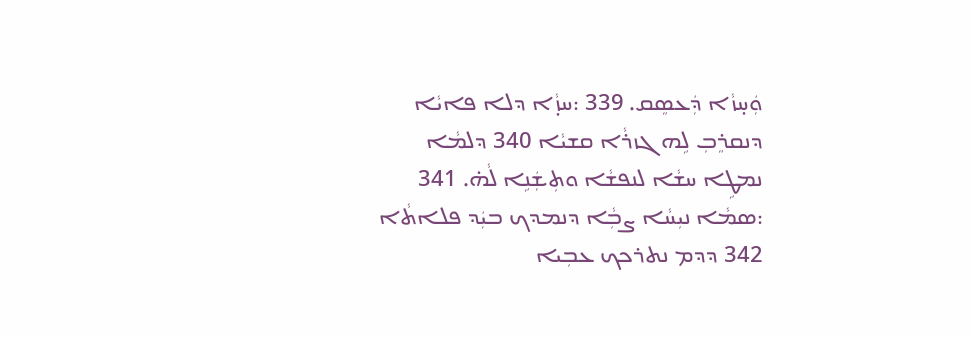ܘܲܚ̣ܙܵܐ ܕܲܥܣܸܩ. 339 :ܚܙ̣ܵܐ ܕܠܐ ܦܐܝܵܐ ܕܢܩܪܸܒܼ ܠܹܗ ܓܙܪܵܐ ܩܫܝܵܐ 340 ܕܠܡܵܐ ܢܡܛܹܐ ܚܫܵܐ ܠܢܦܫܵܐ ܘܬܼܫܲܢܹܐ ܠܵܗ̇. 341 :ܣܡܵܐ ܢܝܼܚܵܐ ܨܒܼܵܐ ܕܢܡܕܟ ܒܝܲܕ ܦܠܐܬܵܐ 342 ܕܕܡ ܢܬܪܟܟ ܥܒܼܝܐ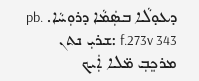ܕܥܘ̣ܠܵܐ ܒܣܲܡܵܐ ܕܪܘܼܚܵܐ. pb. f.273v 343 :ܫܪܝܼ ܢܬܢ ܡܪܟܸܒܼ ܡ̈ܠܐ ܐܲܝܟ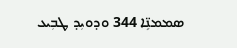ܣܡܡܢܹ̈ܐ 344 ܘܕܘܝܼܕ ܛܒܼܝܥ